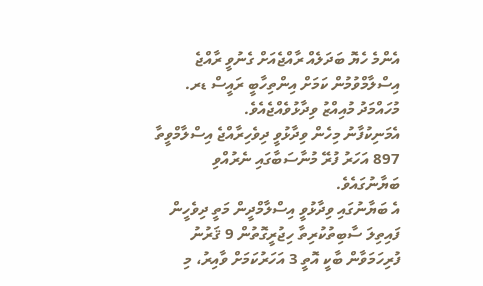އެންމެ ހެޔޮ ބަދަލެއް ރާއްޖެއަށް ގެނުވީ ރާއްޖެ އިސްލާމްވުމުން ކަމަށް އިންތިހާބީ ރައީސް ޑރ. މުހައްމަދު މުއިއްޒު ވިދާޅުވެއްޖެއެވެ.
އެމަނިކުފާނު މިހެން ވިދާޅުވީ ދިވެހިރާއްޖެ އިސްލާމްވީތާ 897 އަހަރު ފުރޭ މުނާސަބާގައި ނެރުއްވި ބަޔާނުގައެވެ.
އެ ބަޔާނުގައި ވިދާޅުވީ އިސްލާމްދީން މަތީ ދިވެހީން ފައިތިލަ ސާބިތުކުރިތާ ހިޖުރީގޮތުން 9 ޤަރުނު ފުރިހަމަވާން ބާކީ އޮތީ 3 އަހަރުކަމަށް ވާއިރު، މި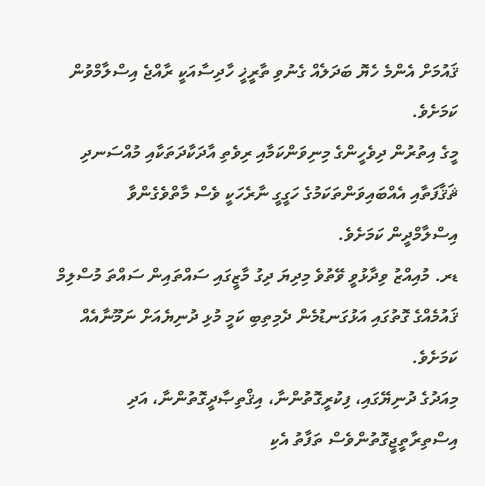ޤައުމަށް އެންމެ ހެޔޮ ބަދަލެއް ގެނުވި ތާރީޚީ ހާދިސާއަކީ ރާއްޖެ އިސްލާމްވުން ކަމަށެވެ.
މީގެ އިތުރުން ދިވެހީންގެ މިނިވަންކަމާއި ރިވެތި އާދަކާދަތަކާއި މުއްސަނދި ޘަޤާފަތާއި އެއްބައިވަންތަކަމުގެ ހަގީގީ ނާރެހަކީ ވެސް މާތްވެގެންވާ އިސްލާމްދީން ކަމަށެވެ.
ޑރ. މުއިއްޒު ވިދާޅުވީ ވޭތުވެ މިދިޔަ ދިގު މާޒީގައި ސައްތައިން ސައްތަ މުސްލިމް ޤައުމެއްގެ ގޮތުގައި އަޅުގަނޑުމެން ދެމިތިބި ކަމީ މުޅި ދުނިޔެއަށް ނަމޫނާއެއް ކަމަށެވެ.
މިއަދުގެ ދުނިޔޭގައި، ފިކުރީގޮތުންނާ، އިޤްތިޞާދީގޮތުންނާ، އަދި އިސްތިރާތީޖީގޮތުންވެސް ތަފާތު އެކި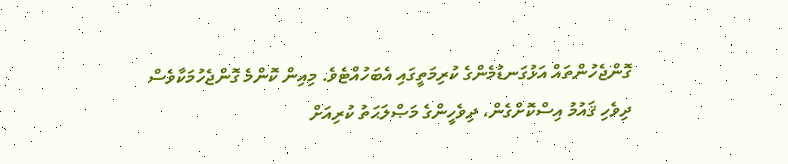ގޮންޖެހުންތައް އަޅުގަނޑުމެންގެ ކުރިމަތީގައި އެބަހުއްޓެވެ. މިއިން ކޮންމެ ގޮންޖެހުމަކާވެސް ދިވެހި ޤައުމު އިސްކޮށްގެން، ދިވެހީންގެ މަޞްލަޙަތު ކުރިއަށް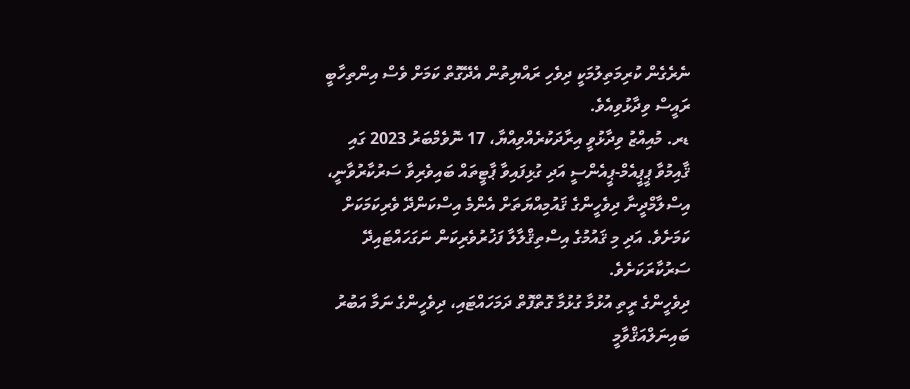ނެރެގެން ކުރިމަތިލުމަކީ ދިވެހި ރައްޔިތުން އެދޭގޮތް ކަމަށް ވެސް އިންތިހާބީ ރައީސް ވިދާޅުވިއެވެ.
ޑރ. މުއިއްޒު ވިދާޅުވީ އިރާދަކުރެއްވިއްޔާ، 17 ނޮވެމްބަރު 2023 ގައި ޤާއިމުވާ ޕީޕީއެމް-ޕީއެންސީ އަދި ގުޅިފައިވާ ޕާޓީތައް ބައިވެރިވާ ސަރުކާރުވާނީ، އިސްލާމްދީނާ ދިވެހީންގެ ޤައުމިއްޔަތަށް އެންމެ އިސްކަންދޭ ވެރިކަމަކަށް ކަމަށެވެ. އަދި މި ޤައުމުގެ އިސްތިޤްލާލާ ފަޚުރުވެރިކަން ނަގަހައްޓައިދޭ ސަރުކާރަކަށެވެ.
ދިވެހީންގެ ރީތި އުޅުމާ ގުޅުމާ ގޮތްފޮތް ދަމަހައްޓައި، ދިވެހީންގެ ނަމާ އަބުރު ބައިނަލްއަޤްވާމީ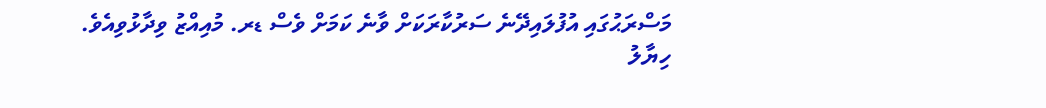މަސްރަޙުގައި އުފުލައިދޭނެ ސަރުކާރަކަށް ވާނެ ކަމަށް ވެސް ޑރ. މުއިއްޒު ވިދާޅުވިއެވެ.
ހިޔާލު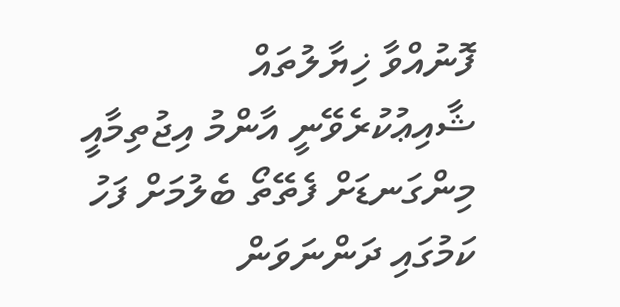ފޮނުއްވާ ޚިޔާލުތައް ޝާއިޢުކުރެވޭނީ އާންމު އިޖުތިމާއީ މިންގަނޑަށް ފެތޭތޯ ބެލުމަށް ފަހު ކަމުގައި ދަންނަވަން